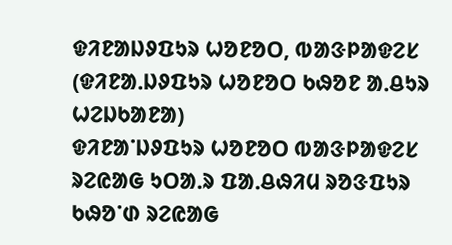ᱫᱤᱱᱟᱡᱽᱯᱩᱨ ᱦᱚᱱᱚᱛ, ᱵᱟᱝᱞᱟᱫᱮᱥ
(ᱫᱤᱱᱟᱹᱡᱽᱯᱩᱨ ᱦᱚᱱᱚᱛ ᱠᱷᱚᱱ ᱟᱹᱪᱩᱨ ᱦᱮᱡᱠᱟᱱᱟ)
ᱫᱤᱱᱟᱸᱡᱽᱯᱩᱨ ᱦᱚᱱᱚᱛ ᱵᱟᱝᱞᱟᱫᱮᱥ ᱨᱮᱭᱟᱜ ᱩᱛᱟᱹᱨ ᱯᱟᱹᱪᱷᱤᱢ ᱨᱚᱝᱯᱩᱨ ᱠᱷᱚᱸᱰ ᱨᱮᱭᱟᱜ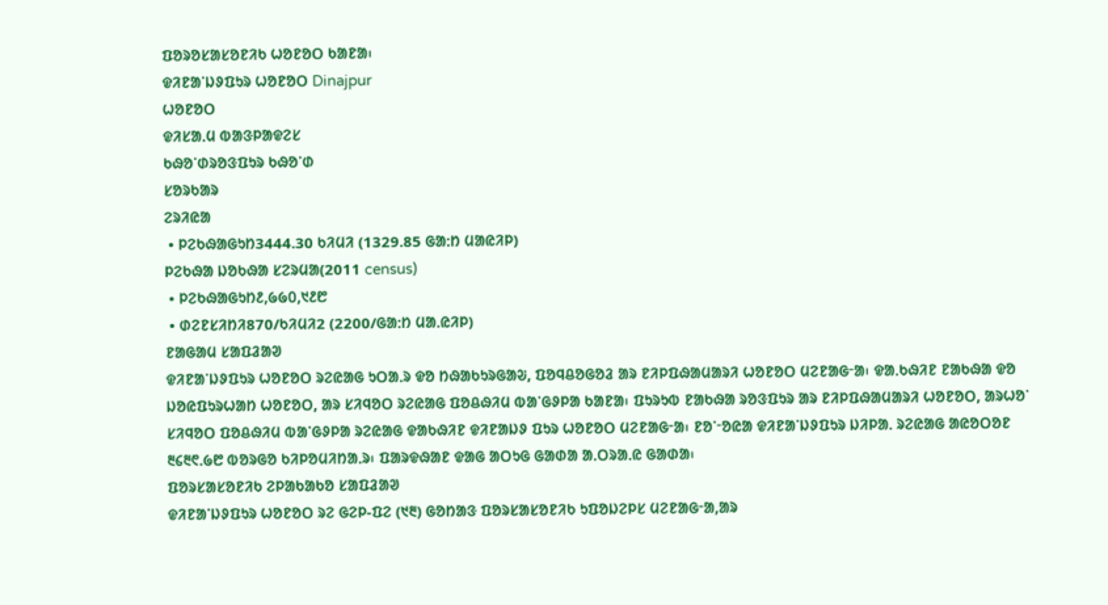ᱯᱚᱨᱚᱥᱟᱥᱚᱱᱤᱠ ᱦᱚᱱᱚᱛ ᱠᱟᱱᱟ᱾
ᱫᱤᱱᱟᱸᱡᱽᱯᱩᱨ ᱦᱚᱱᱚᱛ Dinajpur
ᱦᱚᱱᱚᱛ
ᱫᱤᱥᱟᱹᱢ ᱵᱟᱝᱞᱟᱫᱮᱥ
ᱠᱷᱚᱸᱰᱨᱚᱝᱯᱩᱨ ᱠᱷᱚᱸᱰ
ᱥᱚᱨᱠᱟᱨ
ᱮᱨᱤᱭᱟ
 • ᱞᱮᱠᱷᱟᱜᱩᱴ3444.30 ᱠᱤᱢᱤ (1329.85 ᱜᱟᱺᱴ ᱢᱟᱭᱤᱞ)
ᱞᱮᱠᱷᱟ ᱡᱚᱠᱷᱟ ᱥᱮᱨᱢᱟ(2011 census)
 • ᱞᱮᱠᱷᱟᱜᱩᱴ᱒,᱙᱙᱐,᱑᱒᱘
 • ᱰᱮᱱᱥᱤᱴᱤ870/ᱠᱤᱢᱤ2 (2200/ᱜᱟᱺᱴ ᱢᱟᱹᱭᱤᱞ)
ᱱᱟᱜᱟᱢ ᱥᱟᱯᱲᱟᱣ
ᱫᱤᱱᱟᱸᱡᱽᱯᱩᱨ ᱦᱚᱱᱚᱛ ᱨᱮᱭᱟᱜ ᱩᱛᱟᱹᱨ ᱫᱚ ᱴᱷᱟᱠᱩᱨᱜᱟᱶ, ᱯᱚᱧᱪᱚᱜᱚᱲ ᱟᱨ ᱱᱤᱞᱯᱷᱟᱢᱟᱨᱤ ᱦᱚᱱᱚᱛ ᱢᱮᱱᱟᱜᱼᱟ᱾ ᱫᱟᱹᱠᱷᱤᱱ ᱱᱟᱠᱷᱟ ᱫᱚ ᱡᱚᱭᱯᱩᱨᱦᱟᱴ ᱦᱚᱱᱚᱛ, ᱟᱨ ᱥᱤᱧᱚᱛ ᱨᱮᱭᱟᱜ ᱯᱚᱪᱷᱤᱢ ᱵᱟᱸᱜᱽᱞᱟ ᱠᱟᱱᱟ᱾ ᱯᱩᱨᱩᱵ ᱱᱟᱠᱷᱟ ᱨᱚᱝᱯᱩᱨ ᱟᱨ ᱱᱤᱞᱯᱷᱟᱢᱟᱨᱤ ᱦᱚᱱᱚᱛ, ᱟᱨᱦᱚᱸ ᱥᱤᱧᱚᱛ ᱯᱚᱪᱷᱤᱢ ᱵᱟᱸᱜᱽᱞᱟ ᱨᱮᱭᱟᱜ ᱫᱟᱠᱷᱤᱱ ᱫᱤᱱᱟᱡᱽ ᱯᱩᱨ ᱦᱚᱱᱚᱛ ᱢᱮᱱᱟᱜᱼᱟ᱾ ᱱᱚᱸᱼᱚᱭᱟ ᱫᱤᱱᱟᱸᱡᱽᱯᱩᱨ ᱡᱤᱞᱟᱹ ᱨᱮᱭᱟᱜ ᱟᱭᱚᱛᱚᱱ ᱓᱔᱓᱖.᱙᱘ ᱵᱚᱨᱜᱚ ᱠᱤᱞᱚᱢᱤᱴᱟᱹᱨ᱾ ᱯᱟᱨᱫᱷᱟᱱ ᱫᱟᱜ ᱟᱛᱩᱜ ᱜᱟᱰᱟ ᱟᱹᱛᱨᱟᱹᱭ ᱜᱟᱰᱟ᱾
ᱯᱚᱨᱥᱟᱥᱚᱱᱤᱠ ᱮᱞᱟᱠᱟᱠᱚ ᱥᱟᱯᱲᱟᱣ
ᱫᱤᱱᱟᱸᱡᱽᱯᱩᱨ ᱦᱚᱱᱚᱛ ᱨᱮ ᱜᱮᱞ-ᱯᱮ (᱑᱓) ᱜᱚᱴᱟᱝ ᱯᱚᱨᱥᱟᱥᱚᱱᱤᱠ ᱩᱯᱚᱡᱮᱞᱥ ᱢᱮᱱᱟᱜᱼᱟ,ᱟᱨ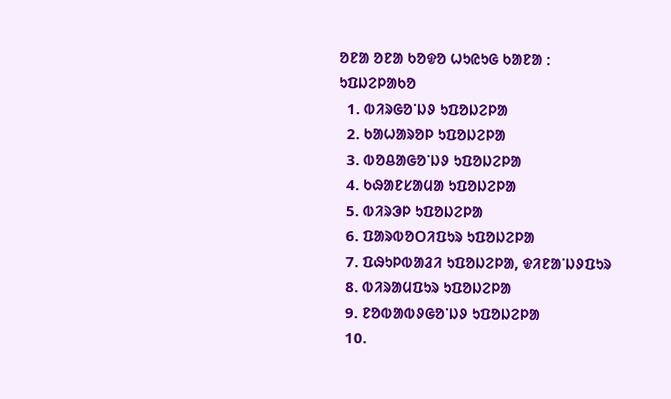ᱚᱱᱟ ᱚᱱᱟ ᱠᱚᱫᱚ ᱦᱩᱭᱩᱜ ᱠᱟᱱᱟ ᱺ
ᱩᱯᱡᱮᱞᱟᱠᱚ
  1. ᱵᱤᱨᱜᱚᱸᱡᱽ ᱩᱯᱚᱡᱮᱞᱟ
  2. ᱠᱟᱦᱟᱨᱚᱞ ᱩᱯᱚᱡᱮᱞᱟ
  3. ᱵᱚᱪᱟᱜᱚᱸᱡᱽ ᱩᱯᱚᱡᱮᱞᱟ
  4. ᱠᱷᱟᱱᱥᱟᱢᱟ ᱩᱯᱚᱡᱮᱞᱟ
  5. ᱵᱤᱨᱳᱞ ᱩᱯᱚᱡᱮᱞᱟ
  6. ᱯᱟᱨᱵᱚᱛᱤᱯᱩᱨ ᱩᱯᱚᱡᱮᱞᱟ
  7. ᱯᱷᱩᱞᱵᱟᱲᱤ ᱩᱯᱚᱡᱮᱞᱟ, ᱫᱤᱱᱟᱸᱡᱽᱯᱩᱨ
  8. ᱵᱤᱨᱟᱢᱯᱩᱨ ᱩᱯᱚᱡᱮᱞᱟ
  9. ᱱᱚᱵᱟᱵᱽᱜᱚᱸᱡᱽ ᱩᱯᱚᱡᱮᱞᱟ
  10.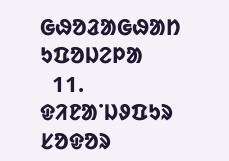ᱜᱷᱚᱲᱟᱜᱷᱟᱴ ᱩᱯᱚᱡᱮᱞᱟ
  11. ᱫᱤᱱᱟᱸᱡᱽᱯᱩᱨ ᱥᱚᱫᱚᱨ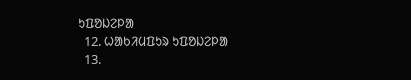ᱩᱯᱚᱡᱮᱞᱟ
  12. ᱦᱟᱠᱤᱢᱯᱩᱨ ᱩᱯᱚᱡᱮᱞᱟ
  13.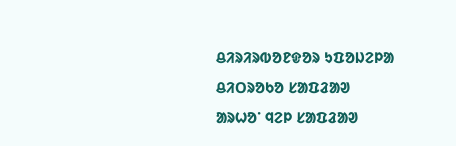ᱪᱤᱨᱤᱨᱵᱚᱱᱫᱚᱨ ᱩᱯᱚᱡᱮᱞᱟ
ᱪᱤᱛᱨᱚᱠᱚ ᱥᱟᱯᱲᱟᱣ
ᱟᱨᱦᱚᱸ ᱧᱮᱞ ᱥᱟᱯᱲᱟᱣ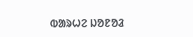ᱵᱟᱨᱦᱮ ᱡᱚᱱᱚᱲ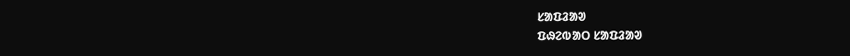ᱥᱟᱯᱲᱟᱣ
ᱯᱷᱮᱵᱟᱛ ᱥᱟᱯᱲᱟᱣ